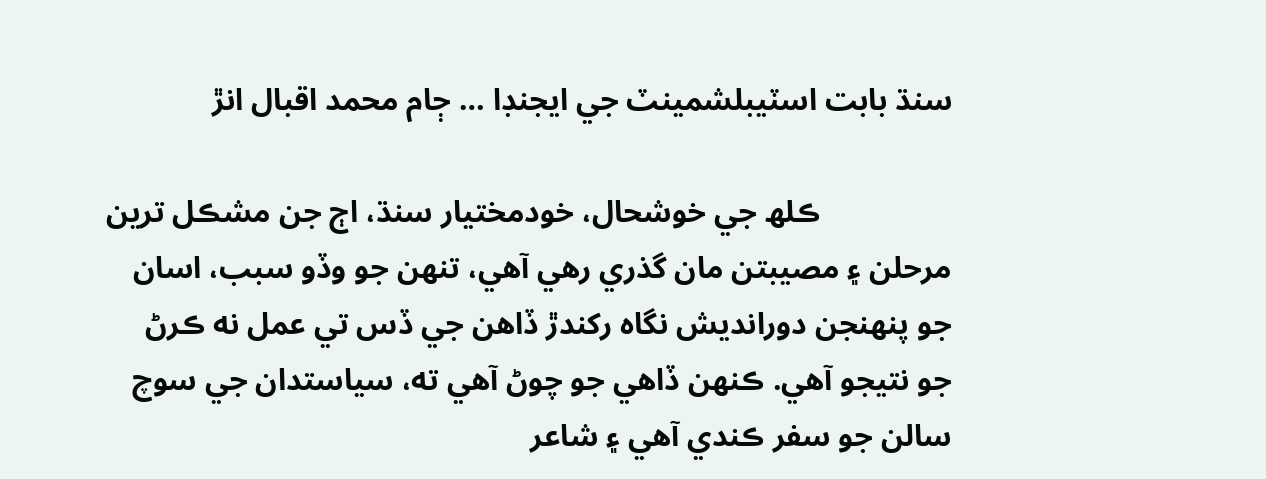سنڌ بابت اسٽيبلشمينٽ جي ايجنڊا … ڄام محمد اقبال انڙ

                 ڪلھ جي خوشحال، خودمختيار سنڌ، اڄ جن مشڪل ترين مرحلن ۽ مصيبتن مان گذري رهي آھي، تنهن جو وڏو سبب، اسان جو پنهنجن دورانديش نگاه رکندڙ ڏاهن جي ڏس تي عمل نه ڪرڻ جو نتيجو آھي. ڪنهن ڏاهي جو چوڻ آھي ته، سياستدان جي سوچ سالن جو سفر ڪندي آھي ۽ شاعر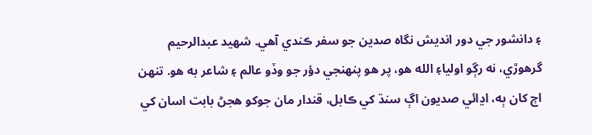۽ دانشور جي دور انديش نگاہ صدين جو سفر ڪندي آھي. شهيد عبدالرحيم گرهوڙي، نه رڳو اوليا۽ الله هو، پر هو پنهنجي دؤر جو وڏو عالم ۽ شاعر به هو. تنهن اڄ کان ٻه، اڍائي صديون اڳ سنڌ کي ڪابل، قندار مان جوکو هجڻ بابت اسان کي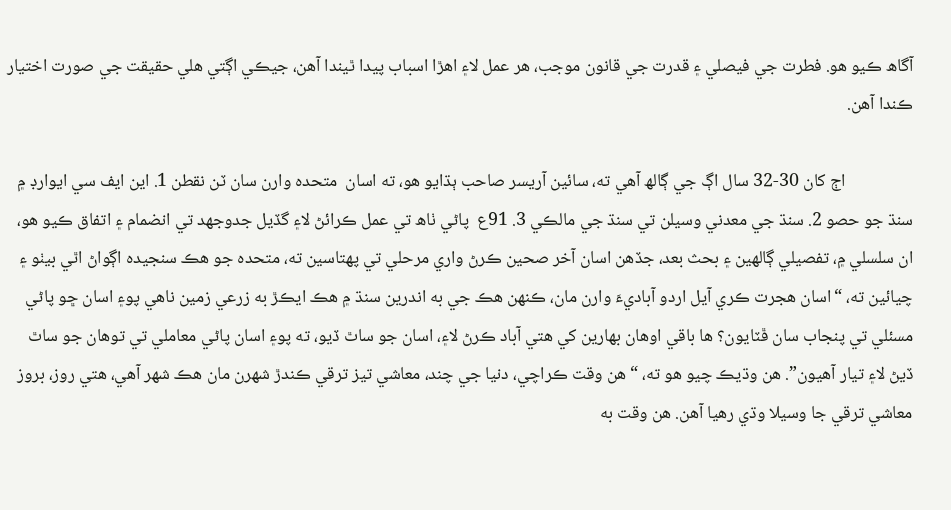آگاھ ڪيو هو. فطرت جي فيصلي ۽ قدرت جي قانون موجب، هر عمل لا۽ اهڙا اسباب پيدا ٿيندا آھن، جيڪي اڳتي هلي حقيقت جي صورت اختيار ڪندا آھن.

                 اڄ کان 30-32 سال اڳ جي ڳالھ آھي ته، سائين آريسر صاحب ٻڌايو هو، ته اسان  متحده وارن سان ٽن نقطن 1. اين ايف سي ايوارڊ ۾ سنڌ جو حصو 2. سنڌ جي معدني وسيلن تي سنڌ جي مالڪي 3. 91ع  پاڻي ٺاھ تي عمل ڪرائڻ لا۽ گڏيل جدوجهد تي انضمام ۽ اتفاق ڪيو هو، ان سلسلي ۾، تفصيلي ڳالهين ۽ بحث بعد، جڏھن اسان آخر صحين ڪرڻ واري مرحلي تي پهتاسين ته، متحده جو هڪ سنجيده اڳواڻ اٿي بيٺو ۽ چيائين ته، “اسان هجرت ڪري آيل اردو آباديءَ وارن مان، ڪنهن هڪ جي به اندرين سنڌ ۾ هڪ ايڪڙ به زرعي زمين ناهي پو۽ اسان ڇو پاڻي مسئلي تي پنجاب سان ڦٽايون؟ ها باقي اوهان بهارين کي هتي آباد ڪرڻ لا۽، اسان جو ساٿ ڏيو، ته پو۽ اسان پاڻي معاملي تي توهان جو ساٿ ڏيڻ لا۽ تيار آھيون”. هن وڌيڪ چيو ھو ته، “هن وقت ڪراچي، دنيا جي چند، معاشي تيز ترقي ڪندڙ شهرن مان هڪ شهر آھي، هتي روز، بروز معاشي ترقي جا وسيلا وڌي رهيا آھن. هن وقت به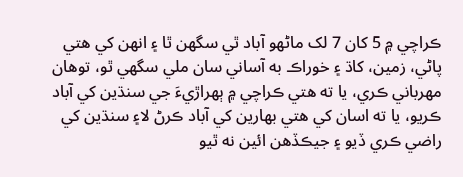ڪراچي ۾ 5 کان 7 لک ماڻھو آباد ٿي سگهن ٿا ۽ انهن کي هتي پاڻي، زمين، کاڌ ۽ خوراڪ به آساني سان ملي سگهي ٿو، توهان مهرباني ڪري، يا ته هتي ڪراچي ۾ ٻھراڙيءَ جي سنڌين کي آباد ڪريو، يا ته اسان کي هتي بهارين کي آباد ڪرڻ لا۽ سنڌين کي راضي ڪري ڏيو ۽ جيڪڏھن ائين نه ٿيو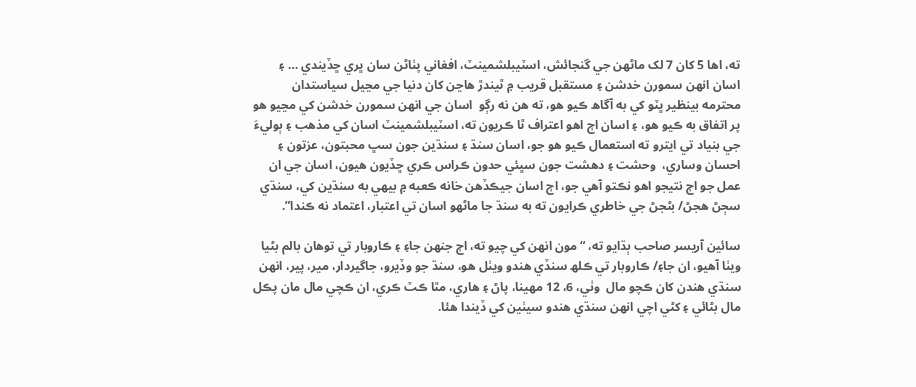ته، اها 5 کان 7 لک ماڻھن جي گنجائش، اسٽيبلشمينٽ، افغاني پٺاڻن سان ڀري ڇڏيندي … ۽ اسان انهن سمورن خدشن ۽ مستقبل قريب ۾ ٿيندڙ ھاڃن کان دنيا جي مڃيل سياستدان محترمه بينظير ڀٽو کي به آگاھ ڪيو هو، ته هن نه رڳو  اسان جي انهن سمورن خدشن کي مڃيو هو پر اتفاق به ڪيو هو، ۽ اسان اڄ اهو اعتراف ٿا ڪريون ته، اسٽيبلشمينٽ اسان کي مذهب ۽ ٻوليءَ جي بنياد تي ايترو ته استعمال ڪيو ھو جو، اسان سنڌ ۽ سنڌين جون سڀ محبتون، عزتون ۽ احسان وساري،  وحشت ۽ دهشت جون سڀئي حدون ڪراس ڪري ڇڏيون هيون، اسان جي ان عمل جو اڄ نتيجو اهو نڪتو آھي جو، اڄ اسان جيڪڏھن خانه ڪعبه ۾ بيھي به سنڌين کي، سنڌي سڄڻ ھجڻ/ بڻجڻ جي خاطري ڪرايون ته به سنڌ جا ماڻھو اسان تي اعتبار، اعتماد نه ڪندا”.

سائين آريسر صاحب ٻڌايو ته، “مون انهن کي چيو ته، اڄ جنهن جا۽ ۽ ڪاروبار تي توهان بالم بڻيا ويٺا آھيو، ان جا۽/ ڪاروبار تي ڪلھ سنڏي هندو ويٺل هو، سنڌ جو وڏيرو، جاگيردار، مير، پير، انهن سنڌي هندن کان ڪچو مال  وٺي، 6، 12 مهينا، پاڻ ۽ هاري، مٿا ڪٽ ڪري، ان ڪچي مال مان پڪل مال بڻائي ۽ کڻي اچي انهن سنڌي هندو سيٺين کي ڏيندا هئا.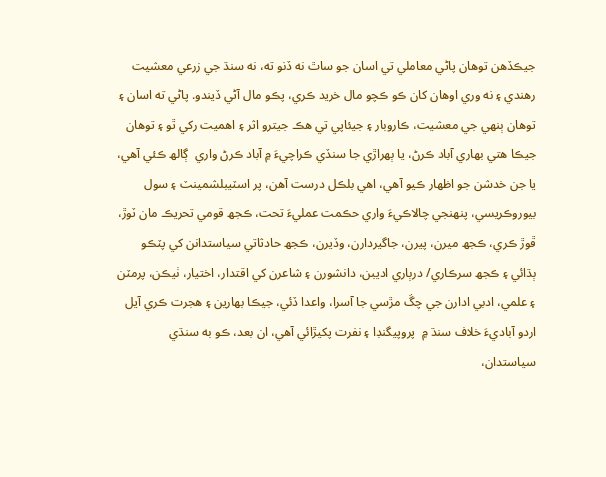جيڪڏھن توهان پاڻي معاملي تي اسان جو ساٿ نه ڏنو ته، نه سنڌ جي زرعي معشيت رهندي ۽ نه وري اوهان کان ڪو ڪچو مال خريد ڪري، پڪو مال آڻي ڏيندو. پاڻي ته اسان ۽ توهان ٻنهي جي معشيت، ڪاروبار ۽ جيئاپي تي هڪ جيترو اثر ۽ اهميت رکي ٿو ۽ توهان جيڪا هتي بهاري آباد ڪرڻ، يا ٻھراڙي جا سنڏي ڪراچيءَ ۾ آباد ڪرڻ واري  ڳالھ ڪئي آھي، يا جن خدشن جو اظھار ڪيو آھي، اهي بلڪل درست آھن، پر اسٽيبلشمينٽ ۽ سول بيوروڪريسي، پنهنجي چالاڪيءَ واري حڪمت عمليءَ تحت، ڪجھ قومي تحريڪ مان ٽوڙ، ڦوڙ ڪري، ڪجھ ميرن، پيرن، جاگيردارن، وڏيرن، ڪجھ حادثاتي سياستدانن کي پٽڪو ٻڌائي ۽ ڪجھ سرڪاري/ درٻاري اديبن، دانشورن ۽ شاعرن کي اقتدار، اختيار، ٺيڪن، پرمٽن ۽ علمي، ادبي ادارن جي چڱ مڙسي جا آسرا، واعدا ڏئي، جيڪا بهارين ۽ هجرت ڪري آيل اردو آباديءَ خلاف سنڌ ۾  پروپيگنڊا ۽ نفرت پکيڙائي آھي، ان بعد، ڪو به سنڌي سياستدان،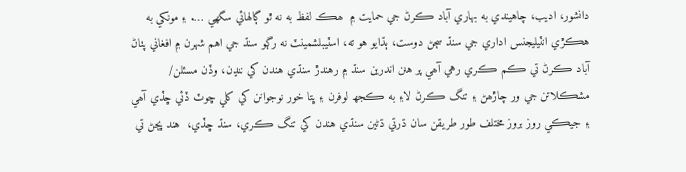دانشور، اديب، چاهيندي به بهاري آباد ڪرڻ جي حمايت ۾  ھڪ لفظ به نه ٿو ڳالهائي سگهي …. ۽ مونکي به هڪڙي انٽيليجنس اداري جي سنڌ سڄڻ دوست، ٻڌايو هو ته، اسٽيبلشمينٽ نه رڳو سنڌ جي اهم شهرن ۾ افغاني پٺاڻ آباد ڪرڻ تي ڪم ڪري رهي آھي پر هنن اندرين سنڌ ۾ رهندڙ سنڌي هندن کي ننڍن، وڏن مسئلن/ مشڪلاتن جي ور چاڙھڻ ۽ تنگ ڪرڻ لا۽ به ڪجھ لوفرن ۽ ڀتا خور نوجوانن کي کلي ڇوٽ ڏئي ڇڏي آھي ۽ جيڪي روز بروز مختلف طور طريقن سان ڌرتي ڌڻين سنڌي هندن کي تنگ ڪري، سنڌ ڇڏي،  هند ڀڄڻ تي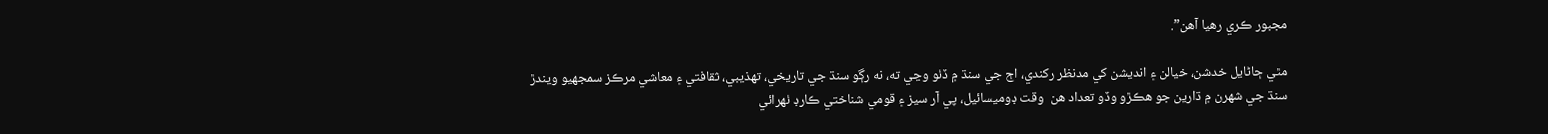مجبور ڪري رهيا آھن”.

مٿي ڄاڻايل خدشن، خيالن ۽ انديشن کي مدنظر رکندي، اڄ جي سنڌ ۾ ڏٺو وڃي ته، نه رڳو سنڌ جي تاريخي، تهذيبي، ثقافتي ۽ معاشي مرڪز سمجهيو ويندڙ سنڌ جي شھرن ۾ ڌارين جو هڪڙو وڏو تعداد هن  وقت ڊوميسائيل، پي آر سيز ۽ قومي شناختي ڪارڊ ٺھرائي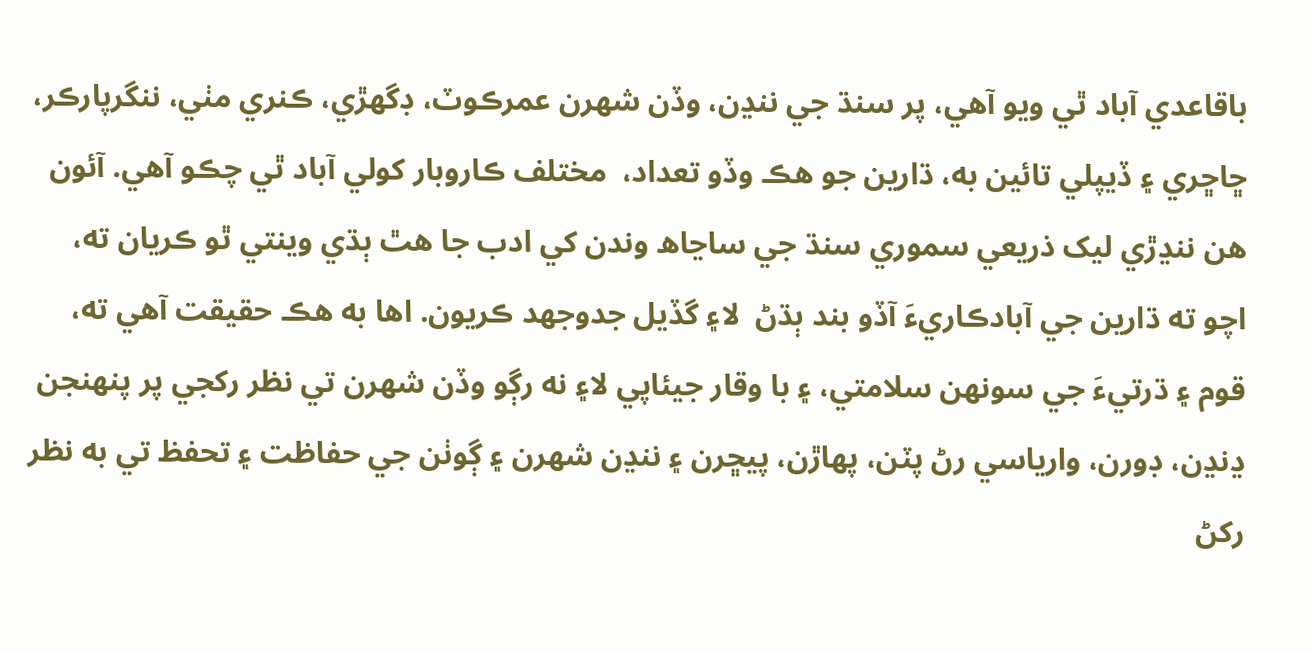باقاعدي آباد ٿي ويو آھي، پر سنڌ جي ننڍن، وڏن شهرن عمرڪوٽ، ڊگهڙي، ڪنري مٺي، ننگرپارڪر، ڇاڇري ۽ ڏيپلي تائين به، ڌارين جو هڪ وڏو تعداد،  مختلف ڪاروبار کولي آباد ٿي چڪو آھي. آئون هن ننڍڙي ليک ذريعي سموري سنڌ جي ساڃاھ وندن کي ادب جا هٿ ٻڌي وينتي ٿو ڪريان ته، اچو ته ڌارين جي آبادڪاريءَ آڏو بند ٻڌڻ  لا۽ گڏيل جدوجهد ڪريون. اها به هڪ حقيقت آھي ته، قوم ۽ ڌرتيءَ جي سونهن سلامتي، ۽ با وقار جيئاپي لا۽ نه رڳو وڏن شهرن تي نظر رکجي پر پنهنجن ڍنڍن، ڊورن، وارياسي رڻ پٽن، پهاڙن، پيڇرن ۽ ننڍن شهرن ۽ ڳوٺن جي حفاظت ۽ تحفظ تي به نظر رکڻ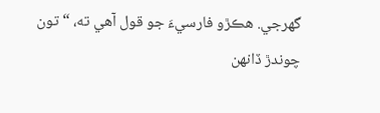گهرجي. هڪڙو فارسيءَ جو قول آھي ته، “تون چوندڙ ڏانهن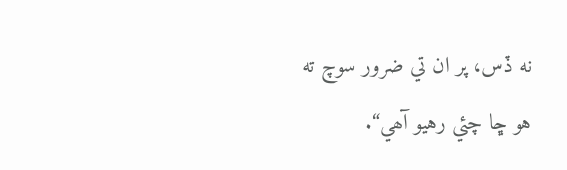نه ڏس، پر ان تي ضرور سوچ ته هو ڇا چئي رهيو آھي“.